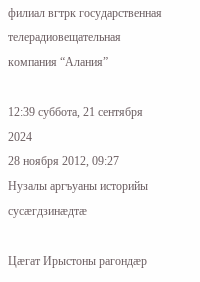филиал вгтрк государственная телерадиовещательная компания “Алания”

12:39 суббота, 21 сентября 2024
28 ноября 2012, 09:27
Нузалы аргъуаны историйы сусæгдзинæдтæ

Цæгат Ирыстоны рагондæр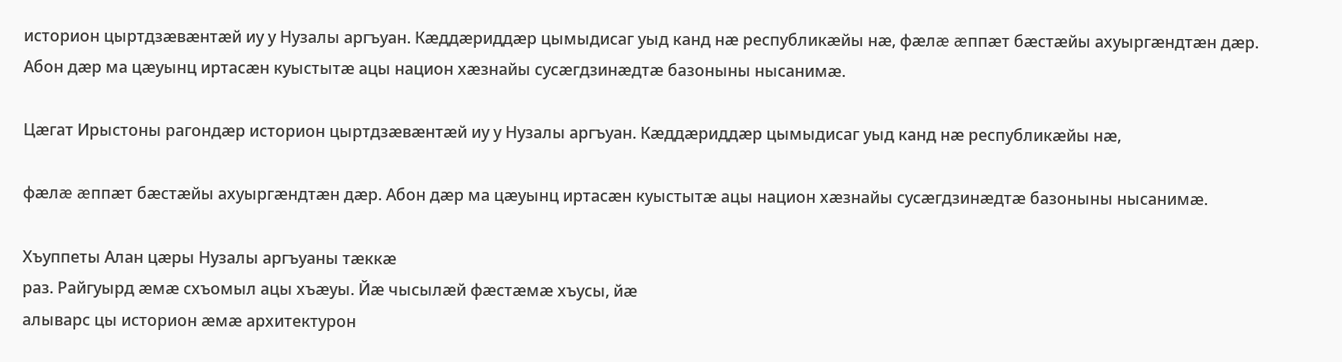историон цыртдзæвæнтæй иу у Нузалы аргъуан. Кæддæриддæр цымыдисаг уыд канд нæ республикæйы нæ, фæлæ æппæт бæстæйы ахуыргæндтæн дæр. Абон дæр ма цæуынц иртасæн куыстытæ ацы национ хæзнайы сусæгдзинæдтæ базоныны нысанимæ.

Цæгат Ирыстоны рагондæр историон цыртдзæвæнтæй иу у Нузалы аргъуан. Кæддæриддæр цымыдисаг уыд канд нæ республикæйы нæ,

фæлæ æппæт бæстæйы ахуыргæндтæн дæр. Абон дæр ма цæуынц иртасæн куыстытæ ацы национ хæзнайы сусæгдзинæдтæ базоныны нысанимæ.

Хъуппеты Алан цæры Нузалы аргъуаны тæккæ
раз. Райгуырд æмæ схъомыл ацы хъæуы. Йæ чысылæй фæстæмæ хъусы, йæ
алыварс цы историон æмæ архитектурон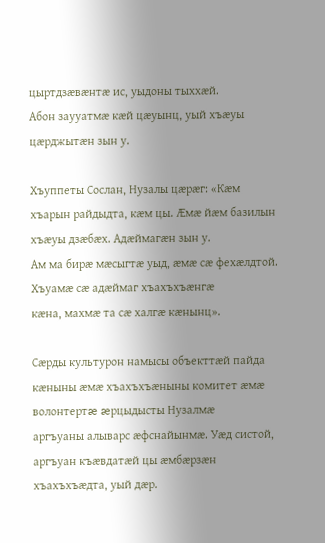цыртдзæвæнтæ ис, уыдоны тыххæй.
Абон заууатмæ кæй цæуынц, уый хъæуы цæрджытæн зын у.

Хъуппеты Сослан, Нузалы цæрæг: «Кæм
хъарын райдыдта, кæм цы. Æмæ йæм базилын хъæуы дзæбæх. Адæймагæн зын у.
Ам ма бирæ мæсыгтæ уыд, æмæ сæ фехæлдтой. Хъуамæ сæ адæймаг хъахъхъæнгæ
кæна, махмæ та сæ халгæ кæнынц».

Сæрды культурон намысы объекттæй пайда
кæныны æмæ хъахъхъæныны комитет æмæ волонтертæ æрцыдысты Нузалмæ
аргъуаны алыварс æфснайынмæ. Уæд систой, аргъуан къæвдатæй цы æмбæрзæн
хъахъхъæдта, уый дæр.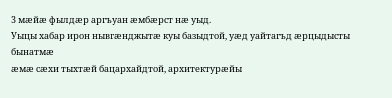3 мæйæ фылдæр аргъуан æмбæрст нæ уыд.
Уыцы хабар ирон нывгæнджытæ куы базыдтой, уæд уайтагъд æрцыдысты бынатмæ
æмæ сæхи тыхтæй бацархайдтой, архитектурæйы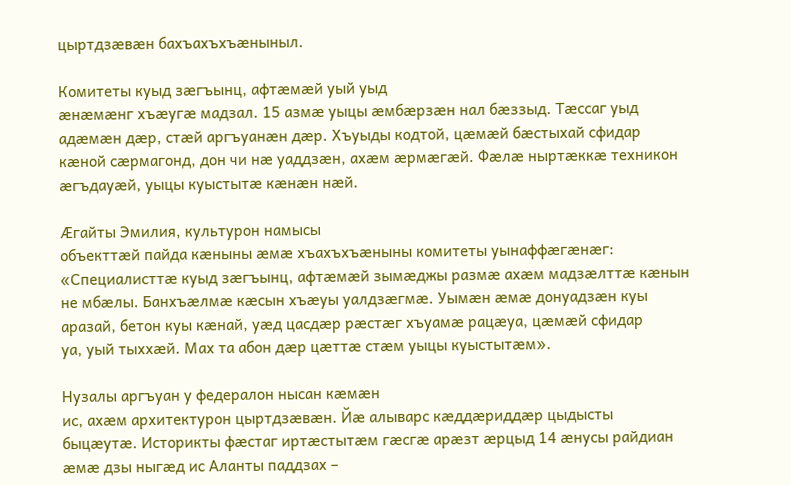цыртдзæвæн бахъахъхъæныныл.

Комитеты куыд зæгъынц, афтæмæй уый уыд
æнæмæнг хъæугæ мадзал. 15 азмæ уыцы æмбæрзæн нал бæззыд. Тæссаг уыд
адæмæн дæр, стæй аргъуанæн дæр. Хъуыды кодтой, цæмæй бæстыхай сфидар
кæной сæрмагонд, дон чи нæ уаддзæн, ахæм æрмæгæй. Фæлæ ныртæккæ техникон
æгъдауæй, уыцы куыстытæ кæнæн нæй.

Æгайты Эмилия, культурон намысы
объекттæй пайда кæныны æмæ хъахъхъæныны комитеты уынаффæгæнæг:
«Специалисттæ куыд зæгъынц, афтæмæй зымæджы размæ ахæм мадзæлттæ кæнын
не мбæлы. Банхъæлмæ кæсын хъæуы уалдзæгмæ. Уымæн æмæ донуадзæн куы
аразай, бетон куы кæнай, уæд цасдæр рæстæг хъуамæ рацæуа, цæмæй сфидар
уа, уый тыххæй. Мах та абон дæр цæттæ стæм уыцы куыстытæм».

Нузалы аргъуан у федералон нысан кæмæн
ис, ахæм архитектурон цыртдзæвæн. Йæ алыварс кæддæриддæр цыдысты
быцæутæ. Историкты фæстаг иртæстытæм гæсгæ арæзт æрцыд 14 æнусы райдиан
æмæ дзы ныгæд ис Аланты паддзах –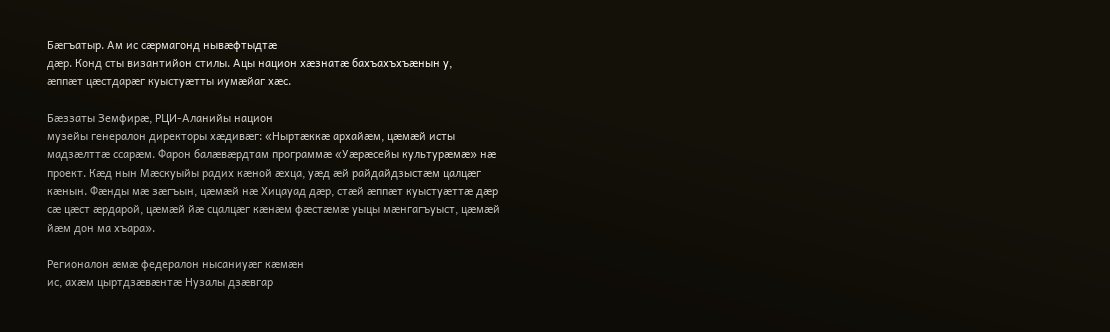Бæгъатыр. Ам ис сæрмагонд нывæфтыдтæ
дæр. Конд сты византийон стилы. Ацы национ хæзнатæ бахъахъхъæнын у,
æппæт цæстдарæг куыстуæтты иумæйаг хæс.

Бæззаты Земфирæ, РЦИ-Аланийы национ
музейы генералон директоры хæдивæг: «Ныртæккæ архайæм, цæмæй исты
мадзæлттæ ссарæм. Фарон балæвæрдтам программæ «Уæрæсейы культурæмæ» нæ
проект. Кæд нын Мæскуыйы радих кæной æхца, уæд æй райдайдзыстæм цалцæг
кæнын. Фæнды мæ зæгъын, цæмæй нæ Хицауад дæр, стæй æппæт куыстуæттæ дæр
сæ цæст æрдарой, цæмæй йæ сцалцæг кæнæм фæстæмæ уыцы мæнгагъуыст, цæмæй
йæм дон ма хъара».

Регионалон æмæ федералон нысаниуæг кæмæн
ис, ахæм цыртдзæвæнтæ Нузалы дзæвгар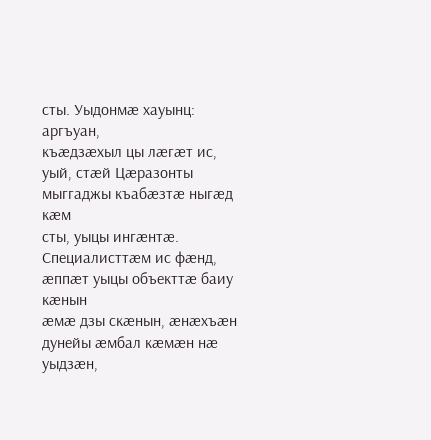сты. Уыдонмæ хауынц: аргъуан,
къæдзæхыл цы лæгæт ис, уый, стæй Цæразонты мыггаджы къабæзтæ ныгæд кæм
сты, уыцы ингæнтæ. Специалисттæм ис фæнд, æппæт уыцы объекттæ баиу кæнын
æмæ дзы скæнын, æнæхъæн дунейы æмбал кæмæн нæ уыдзæн,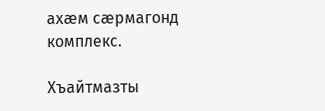ахæм сæрмагонд
комплекс.

Хъайтмазты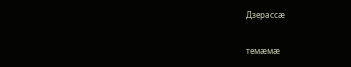Дзерассæ

темæмæ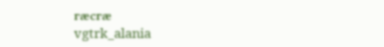гæсгæ
vgtrk_alania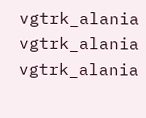vgtrk_alania
vgtrk_alania
vgtrk_alania